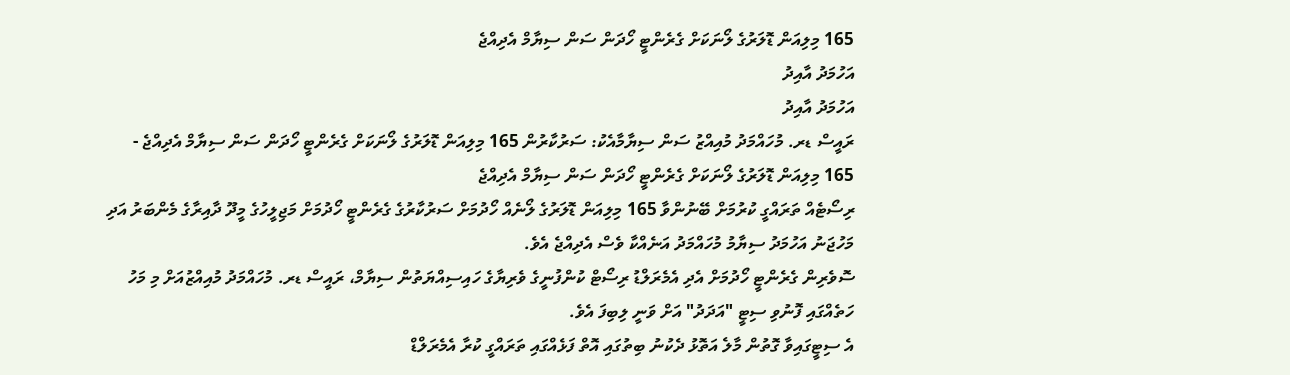165 މިލިއަން ޑޮލަރުގެ ލޯނަކަށް ގެރެންޓީ ހޯދަން ސަން ސިޔާމް އެދިއްޖެ
އަހުމަދު އާއިދު
އަހުމަދު އާއިދު
ރައީސް ޑރ. މުހައްމަދު މުއިއްޒު ސަން ސިޔާމާއެކު: ސަރުކާރުން 165 މިލިއަން ޑޮލަރުގެ ލޯނަކަށް ގެރެންޓީ ހޯދަން ސަން ސިޔާމް އެދިއްޖެ -
165 މިލިއަން ޑޮލަރުގެ ލޯނަކަށް ގެރެންޓީ ހޯދަން ސަން ސިޔާމް އެދިއްޖެ
ރިސޯޓެއް ތަރައްގީ ކުރުމަށް ބޭނުންވާ 165 މިލިއަން ޑޮލަރުގެ ލޯނެއް ހޯދުމަށް ސަރުކާރުގެ ގެރެންޓީ ހޯދުމަށް މަޖިލީހުގެ މީދޫ ދާއިރާގެ މެންބަރު އަދި މަހުޖަނު އަހުމަދު ސިޔާމު މުހައްމަދު އަނެއްކާ ވެސް އެދިއްޖެ އެވެ.
ސޮވެރިން ގެރެންޓީ ހޯދުމަށް އެދި އެމެރަލްޑު ރިސޯޓް ކުންފުނީގެ ވެރިޔާގެ ހައިސިއްޔަތުން ސިޔާމް، ރައީސް ޑރ. މުހައްމަދު މުއިއްޒުއަށް މި މަހު ހަތެއްގައި ފޮނުވި ސިޓީ "އަދަދު" އަށް ވަނީ ލިބިފަ އެވެ.
އެ ސިޓީގައިވާ ގޮތުން މާލެ އަތޮޅު ދެކުނު ބިތުގައި އޮތް ފަޅެއްގައި ތަރައްގީ ކުރާ އެމެރަލްޑް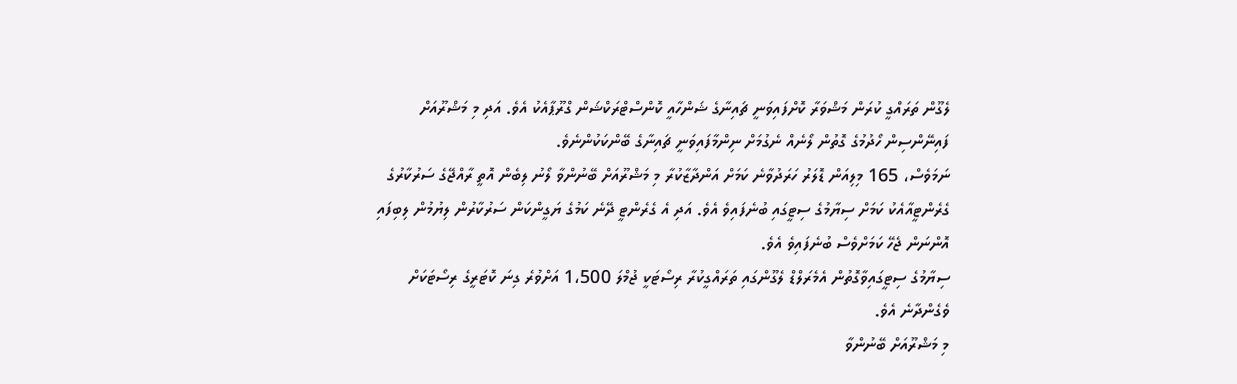ލެގޫން ތަރައްގީ ކުރަން މަޝްވަރާ ކޮށްފައިވަނީ ޗައިނާގެ ޝަންހާއީ ކޮންސްޓްރަކްޝަން ގްރޫޕާއެކު އެވެ. އަދި މި މަޝްރޫއަށް ފައިނޭންސިން ހޯދުމުގެ ގޮތުން ލޯނެއް ނެގުމަށް ނިންމާފައިވަނީ ޗައިނާގެ ބޭންކަކުންނެވެ.
ނަމަވެސް، 165 މިލިއަން ޑޮލަރު ހަރަދުވާނެ ކަމަށް އަންދާޒާކުރާ މި މަޝްރޫއަށް ބޭނުންވާ ލޯނު ލިބެން އޮތީ ރާއްޖޭގެ ސަރުކާރުގެ ގެރެންޓީއާއެކު ކަމަށް ސިޔާމުގެ ސިޓީގައި ބުނެފައިވެ އެވެ. އަދި އެ ގެރެންޓީ ދޭނެ ކަމުގެ ޔަގީންކަން ސަރުކާރުން ލިޔުމުން ލިބިފައި އޮންނަން ޖެހޭ ކަމަށްވެސް ބުނެފައިވެ އެވެ.
ސިޔާމުގެ ސިޓީގައިވާގޮތުން އެމެރަލްޑް ލެގޫންގައި ތަރައްގީކުރާ ރިސޯޓަކީ ޖުމްލަ 1،500 އަށްވުރެ ގިނަ ކޮޓަރީގެ ރިސޯޓަކަށް ވެގެންދާނެ އެވެ.
މި މަޝްރޫއަށް ބޭނުންވާ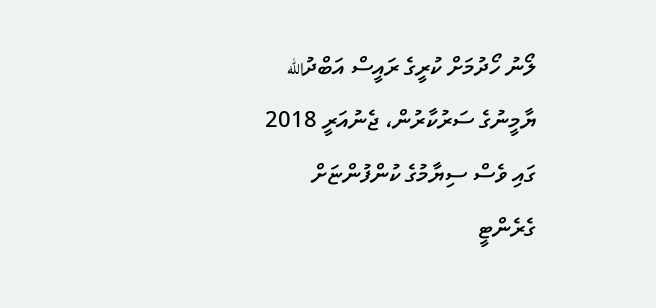ލޯނު ހޯދުމަށް ކުރީގެ ރައީސް އަބްދުالله ޔާމީނުގެ ސަރުކާރުން، ޖެނުއަރީ 2018 ގައި ވެސް ސިޔާމުގެ ކުންފުންޏަށް ގެރެންޓީ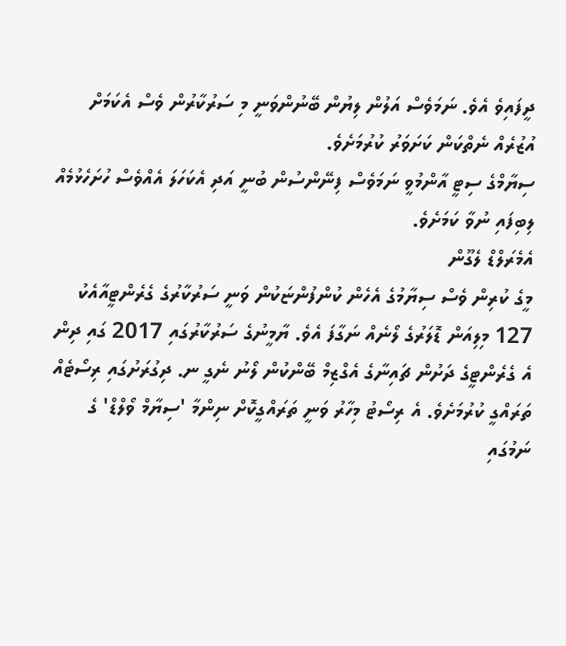ދީފައިވެ އެވެ. ނަމަވެސް އަލުން ލިޔުން ބޭނުންވަނީ މި ސަރުކާރުން ވެސް އެކަމަށް އުޒުރެއް ނެތްކަން ކަށަވަރު ކުރުމަށެވެ.
ސިޔާމްގެ ސިޓީ އާންމުވީ ނަމަވެސް ފިނޭންސުން ބުނީ އަދި އެކަހަލަ އެއްވެސް ހުށަހެޅުމެއް ލިބިފައި ނުވާ ކަމަށެވެ.
އެމެރަލްޑް ލެގޫން
މީގެ ކުރިން ވެސް ސިޔާމުގެ އެހެން ކުންފުންޏަކުން ވަނީ ސަރުކާރުގެ ގެރެންޓީއާއެކު 127 މިލިއަން ޑޮލަރުގެ ލޯނެއް ނަގާފަ އެވެ. ޔާމީނުގެ ސަރުކާރުގައި 2017 ގައި ދިން އެ ގެރެންޓީގެ ދަށުން ޗައިނާގެ އެގްޒިމް ބޭންކުން ލޯނު ނެގީ ނ. ދިގުރަށުގައި ރިސޯޓެއް ތަރައްގީ ކުރުމަށެވެ. އެ ރިސޯޓު މިހާރު ވަނީ ތަރައްގީކޮށް ނިންމާ 'ސިޔާމް ވޯލްޑް' ގެ ނަމުގައި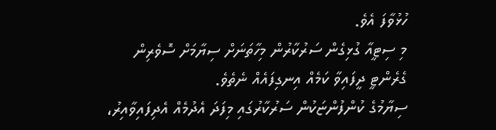ހުޅުވާފަ އެވެ.
މި ސިޓީއާ ގުޅިގެން ސަރުކާރުން މިހާތަނަށް ސިޔާމަށް ސޮވެރިން ގެރެންޓީ ދީފައިވާ ކަމެއް އިނގިފައެއް ނެތެވެ.
ސިޔާމުގެ ކުންފުންޏަކުން ސަރުކާރުގައި މިފަދަ އެދުމެއް އެދިފައިވާއިރު،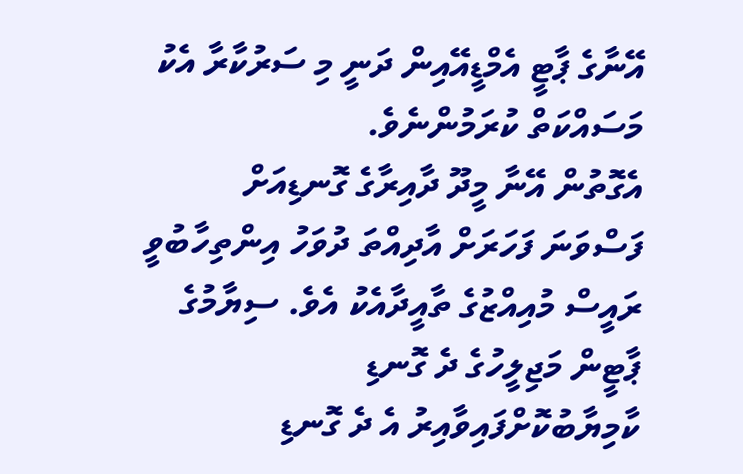އޭނާގެ ޕާޓީ އެމްޑީއޭއިން ދަނީ މި ސަރުކާރާ އެކު މަސައްކަތް ކުރަމުންނެވެ.
އެގޮތުން އޭނާ މީދޫ ދާއިރާގެ ގޮނޑިއަށް ފަސްވަނަ ފަހަރަށް އާދިއްތަ ދުވަހު އިންތިހާބުވީ ރައީސް މުއިއްޒުގެ ތާއީދާއެކު އެވެ. ސިޔާމުގެ ޕާޓީން މަޖިލީހުގެ ދެ ގޮނޑި ކާމިޔާބުކޮށްފައިވާއިރު އެ ދެ ގޮނޑި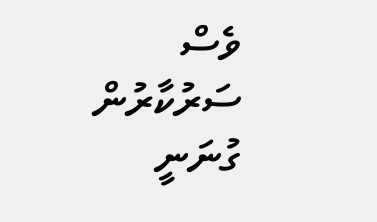ވެސް ސަރުކާރުން ގުނަނީ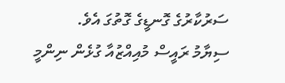ސަރުކާރުގެ ގޮނޑީގެ ގޮތުގަ އެވެ.
ސިޔާމު ރައީސް މުއިއްޒުއާ ގުޅެން ނިންމީ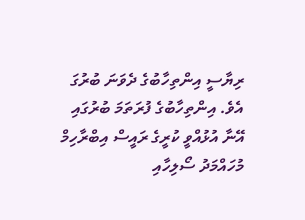ރިޔާސީ އިންތިހާބުގެ ދެވަނަ ބުރުގަ އެވެ. އިންތިހާބުގެ ފުރަތަމަ ބުރުގައި އޭނާ އުޅުއްވީ ކުރީގެ ރައީސް އިބްރާހިމް މުހައްމަދު ސޯލިހާއި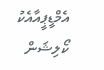އެމްޑީޕީއާއެކު ކޯލިޝަން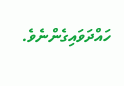ހައްދަވައިގެންނެވެ.